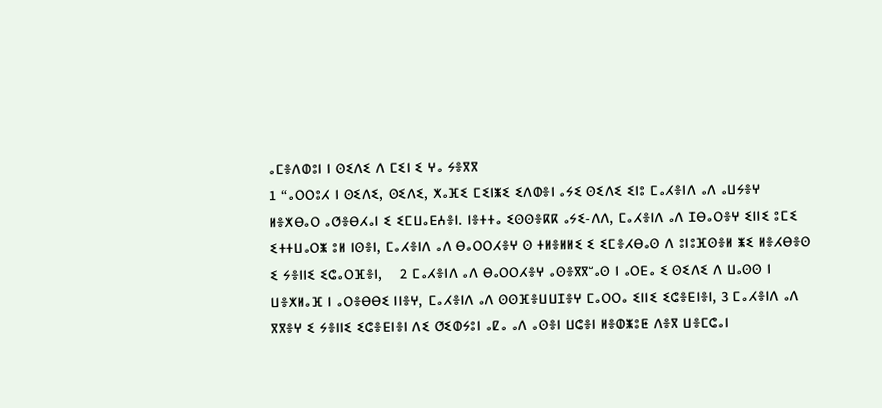ⴰⵎⴻⴷⵀⵓⵏ ⵏ ⵙⵉⴷⵉ ⴷ ⵎⵉⵏ ⵉ ⵖⴰ ⵢⴻⴳⴳ
1 “ⴰⵔⵔⵓⵃ ⵏ ⵙⵉⴷⵉ, ⵙⵉⴷⵉ, ⵅⴰⴼⵉ ⵎⵉⵏⵥⵉ ⵉⴷⵀⴻⵏ ⴰⵢⵉ ⵙⵉⴷⵉ ⵉⵏⵓ ⵎⴰⵃⴻⵏⴷ ⴰⴷ ⴰⵡⵢⴻⵖ ⵍⴻⵅⴱⴰⵔ ⴰⵚⴻⴱⵃⴰⵏ ⵉ ⵉⵎⵡⴰⴹⵄⴻⵏ. ⵏⴻⵜⵜⴰ ⵉⵙⵙⴻⴽⴽ ⴰⵢⵉ-ⴷⴷ, ⵎⴰⵃⴻⵏⴷ ⴰⴷ ⵊⴱⴰⵔⴻⵖ ⵉⵏⵏⵉ ⵓⵎⵉ ⵉⵜⵜⵡⴰⵔⵥ ⵓⵍ ⵏⵙⴻⵏ, ⵎⴰⵃⴻⵏⴷ ⴰⴷ ⴱⴰⵔⵔⵃⴻⵖ ⵙ ⵜⵍⴻⵍⵍⵉ ⵉ ⵉⵎⴻⵃⴱⴰⵙ ⴷ ⵓⵏⵓⴼⵙⴻⵍ ⵥⵉ ⵍⴻⵃⴱⴻⵙ ⵉ ⵢⴻⵏⵏⵉ ⵉⵛⴰⵔⴼⴻⵏ,    2 ⵎⴰⵃⴻⵏⴷ ⴰⴷ ⴱⴰⵔⵔⵃⴻⵖ ⴰⵙⴻⴳⴳⵯⴰⵙ ⵏ ⴰⵔⴹⴰ ⵉ ⵙⵉⴷⵉ ⴷ ⵡⴰⵙⵙ ⵏ ⵡⴻⵅⵍⴰⴼ ⵏ ⴰⵔⴻⴱⴱⵉ ⵏⵏⴻⵖ, ⵎⴰⵃⴻⵏⴷ ⴰⴷ ⵙⵙⴼⴻⵡⵡⵊⴻⵖ ⵎⴰⵔⵔⴰ ⵉⵏⵏⵉ ⵉⵛⴻⴹⵏⴻⵏ, 3 ⵎⴰⵃⴻⵏⴷ ⴰⴷ ⴳⴳⴻⵖ ⵉ ⵢⴻⵏⵏⵉ ⵉⵛⴻⴹⵏⴻⵏ ⴷⵉ ⵚⵉⵀⵢⵓⵏ ⴰⵇⴰ ⴰⴷ ⴰⵙⴻⵏ ⵡⵛⴻⵏ ⵍⴻⵀⵥⵓⵟ ⴷⴻⴳ ⵡⴻⵎⵛⴰⵏ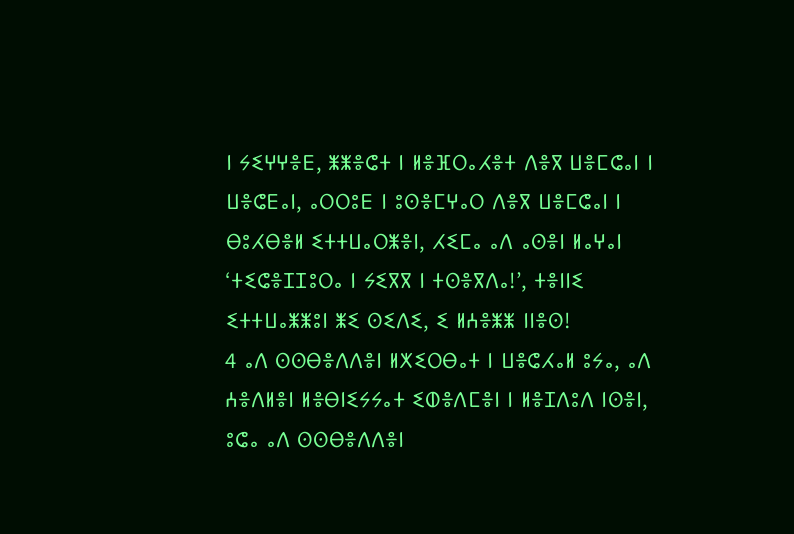ⵏ ⵢⵉⵖⵖⴻⴹ, ⵥⵥⴻⵛⵜ ⵏ ⵍⴻⴼⵔⴰⵃⴻⵜ ⴷⴻⴳ ⵡⴻⵎⵛⴰⵏ ⵏ ⵡⴻⵛⴹⴰⵏ, ⴰⵔⵔⵓⴹ ⵏ ⵓⵙⴻⵎⵖⴰⵔ ⴷⴻⴳ ⵡⴻⵎⵛⴰⵏ ⵏ ⴱⵓⵃⴱⴻⵍ ⵉⵜⵜⵡⴰⵔⵥⴻⵏ, ⵃⵉⵎⴰ ⴰⴷ ⴰⵙⴻⵏ ⵍⴰⵖⴰⵏ ‘ⵜⵉⵛⴻⵊⵊⵓⵔⴰ ⵏ ⵢⵉⴳⴳ ⵏ ⵜⵙⴻⴳⴷⴰ!’, ⵜⴻⵏⵏⵉ ⵉⵜⵜⵡⴰⵥⵥⵓⵏ ⵥⵉ ⵙⵉⴷⵉ, ⵉ ⵍⵄⴻⵥⵥ ⵏⵏⴻⵙ!
4 ⴰⴷ ⵙⵙⴱⴻⴷⴷⴻⵏ ⵍⵅⵉⵔⴱⴰⵜ ⵏ ⵡⴻⵛⵃⴰⵍ ⵓⵢⴰ, ⴰⴷ ⵄⴻⴷⵍⴻⵏ ⵍⴻⴱⵏⵉⵢⵢⴰⵜ ⵉⵀⴻⴷⵎⴻⵏ ⵏ ⵍⴻⵊⴷⵓⴷ ⵏⵙⴻⵏ, ⵓⵛⴰ ⴰⴷ ⵙⵙⴱⴻⴷⴷⴻⵏ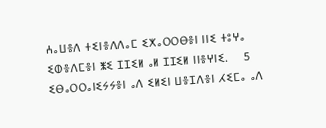ⵄⴰⵡⴻⴷ ⵜⵉⵏⴻⴷⴷⴰⵎ ⵉⵅⴰⵔⵔⴱⴻⵏ ⵏⵏⵉ ⵜⵓⵖⴰ ⵉⵀⴻⴷⵎⴻⵏ ⵥⵉ ⵊⵊⵉⵍ ⴰⵍ ⵊⵊⵉⵍ ⵏⵏⴻⵖⵏⵉ.    5 ⵉⴱⴰⵔⵔⴰⵏⵉⵢⵢⴻⵏ ⴰⴷ ⵉⵍⵉⵏ ⵡⴻⵊⴷⴻⵏ ⵃⵉⵎⴰ ⴰⴷ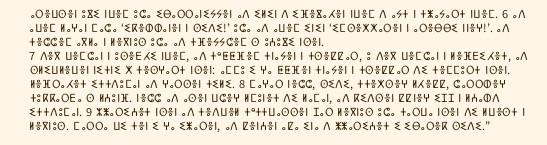ⴰⵔⴻⵡⵙⴻⵏ ⵓⴵⵉ ⵏⵡⴻⵎ ⵓⵛⴰ ⵉⴱⴰⵔⵔⴰⵏⵉⵢⵢⴻⵏ ⴰⴷ ⵉⵍⵉⵏ ⴷ ⵉⴼⴻⴵⴰⵃⴻⵏ ⵏⵡⴻⵎ ⴷ ⴰⵢⵜ ⵏ ⵜⵥⴰⵢⴰⵔⵜ ⵏⵡⴻⵎ. 6 ⴰⴷ ⴰⵡⴻⵎ ⵍⴰⵖⴰⵏ ⵎⴰⵛⴰ ‘ⵉⴽⴻⵀⵀⴰⵏⴻⵏ ⵏ ⵙⵉⴷⵉ!’ ⵓⵛⴰ ⴰⴷ ⴰⵡⴻⵎ ⵉⵏⵉⵏ ‘ⵉⵎⵙⴻⵅⵅⴰⵔⴻⵏ ⵏ ⴰⵔⴻⴱⴱⵉ ⵏⵏⴻⵖ!’. ⴰⴷ ⵜⴻⵛⵛⴻⵎ ⴰⴳⵍⴰ ⵏ ⵍⴻⴳⵏⵓⵙ ⵓⵛⴰ ⴰⴷ ⵜⴼⴻⵢⵢⵛⴻⵎ ⵙ ⵓⵄⵓⴵⵉ ⵏⵙⴻⵏ.
7 ⴷⴻⴳ ⵡⴻⵎⵛⴰⵏ ⵏ ⵓⵙⴻⴹⵃⵉ ⵏⵡⴻⵎ, ⴰⴷ ⵜᵉⵟⵟⴼⴻⵎ ⵜⵏⴰⵢⴻⵏ ⵏ ⵜⵙⴻⵇⵇⴰⵔ, ⵓ ⴷⴻⴳ ⵡⴻⵎⵛⴰⵏ ⵏ ⵍⴻⴼⴹⵉⵃⴻⵜ, ⴰⴷ ⵙⵍⵉⵡⵍⴻⵡⴻⵏ ⵏⵉⵜⵏⵉ ⵅ ⵜⴻⵙⵖⴰⵔⵜ ⵏⵙⴻⵏ: ⴰⵎⵎⵓ ⵉ ⵖⴰ ⵟⵟⴼⴻⵏ ⵜⵏⴰⵢⴻⵏ ⵏ ⵜⵙⴻⵇⵇⴰⵔ ⴷⵉ ⵜⴻⵎⵎⵓⵔⵜ ⵏⵙⴻⵏ. ⵍⴻⴼⵔⴰⵃⴻⵜ ⵉⵜⵜⴷⵓⵎⴰⵏ ⴰⴷ ⵖⴰⵔⵙⴻⵏ ⵜⵉⵍⵉ. 8 ⵎⴰⵖⴰⵔ ⵏⴻⵛⵛ, ⵙⵉⴷⵉ, ⵜⵜⴻⵅⵙⴻⵖ ⵍⵃⴻⵇⵇ, ⵛⴰⵔⵔⵀⴻⵖ ⵜⵓⴽⴽⴰⵔⴹⴰ ⵙ ⵍⵄⵓⵏⴼ. ⵏⴻⵛⵛ ⴰⴷ ⴰⵙⴻⵏ ⵡⵛⴻⵖ ⵍⵎⵓⵏⴻⵜ ⴷⵉ ⵍⴰⵎⴰⵏ, ⴰⴷ ⴽⵉⴷⵙⴻⵏ ⵇⵇⵏⴻⵖ ⵉⵊⵊ ⵏ ⵍⵄⴰⵀⴷ ⵉⵜⵜⴷⵓⵎⴰⵏ. 9 ⵣⵥⴰⵔⵉⵄⴻⵜ ⵏⵙⴻⵏ ⴰⴷ ⵜⴻⴷⵡⴻⵍ ⵜᵉⵜⵜⵡⴰⵙⵙⴻⵏ ⵊⴰⵔ ⵍⴻⴳⵏⵓⵙ ⵓⵛⴰ ⵜⴰⵔⵡⴰ ⵏⵙⴻⵏ ⴷⵉ ⵍⵡⴻⵙⵜ ⵏ ⵍⴻⴳⵏⵓⵙ. ⵎⴰⵔⵔⴰ ⵡⵉ ⵜⴻⵏ ⵉ ⵖⴰ ⵉⵥⴰⵔⴻⵏ, ⴰⴷ ⵇⴻⵏⵄⴻⵏ ⴰⵇⴰ ⵉⵏⴰ ⴷ ⵥⵥⴰⵔⵉⵄⴻⵜ ⵉ ⵉⴱⴰⵔⴻⴽ ⵙⵉⴷⵉ.”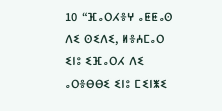10 “ⴼⴰⵔⵃⴻⵖ ⴰⵟⵟⴰⵙ ⴷⵉ ⵙⵉⴷⵉ, ⵍⴻⵄⵎⴰⵔ ⵉⵏⵓ ⵉⴼⴰⵔⵃ ⴷⵉ ⴰⵔⴻⴱⴱⵉ ⵉⵏⵓ ⵎⵉⵏⵥⵉ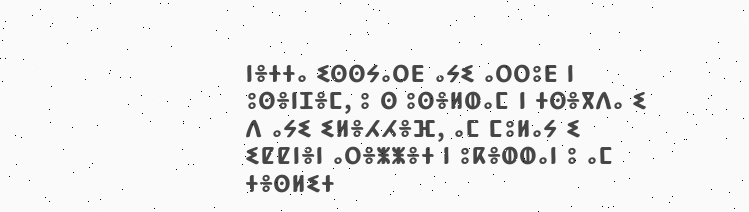ⵏⴻⵜⵜⴰ ⵉⵙⵙⵢⴰⵔⴹ ⴰⵢⵉ ⴰⵔⵔⵓⴹ ⵏ ⵓⵙⴻⵏⵊⴻⵎ, ⵓ ⵙ ⵓⵙⴻⵍⵀⴰⵎ ⵏ ⵜⵙⴻⴳⴷⴰ ⵉ ⴷ ⴰⵢⵉ ⵉⵍⴻⵃⵃⴻⴼ, ⴰⵎ ⵎⵓⵍⴰⵢ ⵉ ⵉⵇⵇⵏⴻⵏ ⴰⵔⴻⵥⵥⴻⵜ ⵏ ⵓⴽⴻⵀⵀⴰⵏ ⵓ ⴰⵎ ⵜⴻⵙⵍⵉⵜ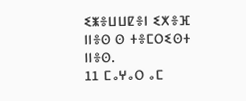ⵉⵥⴻⵡⵡⵇⴻⵏ ⵉⵅⴻⴼ ⵏⵏⴻⵙ ⵙ ⵜⴻⵎⵔⵉⵙⵜ ⵏⵏⴻⵙ.
11 ⵎⴰⵖⴰⵔ ⴰⵎ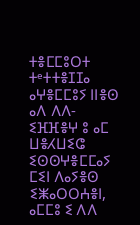ⵜⴻⵎⵎⵓⵔⵜ ⵜᵉⵜⵜⴻⵊⵊⴰ ⴰⵖⴻⵎⵎⵓⵢ ⵏⵏⴻⵙ ⴰⴷ ⴷⴷ-ⵉⴼⴼⴻⵖ ⵓ ⴰⵎ ⵡⴻⵃⵡⵉⵛ ⵉⵙⵙⵖⴻⵎⵎⴰⵢ ⵎⵉⵏ ⴷⴰⵢⴻⵙ ⵉⵥⴰⵔⵔⵄⴻⵏ, ⴰⵎⵎⵓ ⵉ ⴷⴷ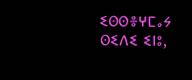ⵉⵙⵙⴻⵖⵎⴰⵢ ⵙⵉⴷⵉ ⵉⵏⵓ,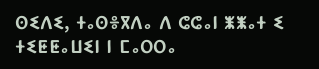ⵙⵉⴷⵉ, ⵜⴰⵙⴻⴳⴷⴰ ⴷ ⵛⵛⴰⵏ ⵥⵥⴰⵜ ⵉ ⵜⵉⵟⵟⴰⵡⵉⵏ ⵏ ⵎⴰⵔⵔⴰ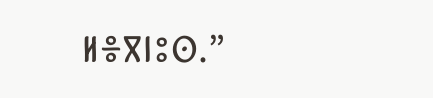ⵍⴻⴳⵏⵓⵙ.”